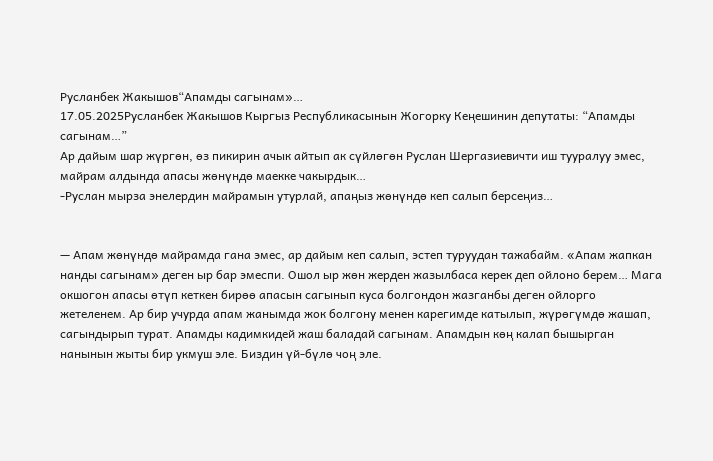Русланбек Жакышов“Апамды сагынам»…
17.05.2025Русланбек Жакышов Кыргыз Республикасынын Жогорку Кеңешинин депутаты: “Апамды сагынам…”
Ар дайым шар жүргөн, өз пикирин ачык айтып ак сүйлөгөн Руслан Шергазиевичти иш тууралуу эмес, майрам алдында апасы жөнүндө маекке чакырдык…
-Руслан мырза энелердин майрамын утурлай, апаңыз жөнүндө кеп салып берсеңиз…


— Апам жөнүндө майрамда гана эмес, ар дайым кеп салып, эстеп туруудан тажабайм. «Апам жапкан нанды сагынам» деген ыр бар эмеспи. Ошол ыр жөн жерден жазылбаса керек деп ойлоно берем… Мага окшогон апасы өтүп кеткен бирөө апасын сагынып куса болгондон жазганбы деген ойлорго жетеленем. Ар бир учурда апам жанымда жок болгону менен карегимде катылып, жүрөгүмдө жашап, сагындырып турат. Апамды кадимкидей жаш баладай сагынам. Апамдын көң калап бышырган нанынын жыты бир укмуш эле. Биздин үй-бүлө чоң эле.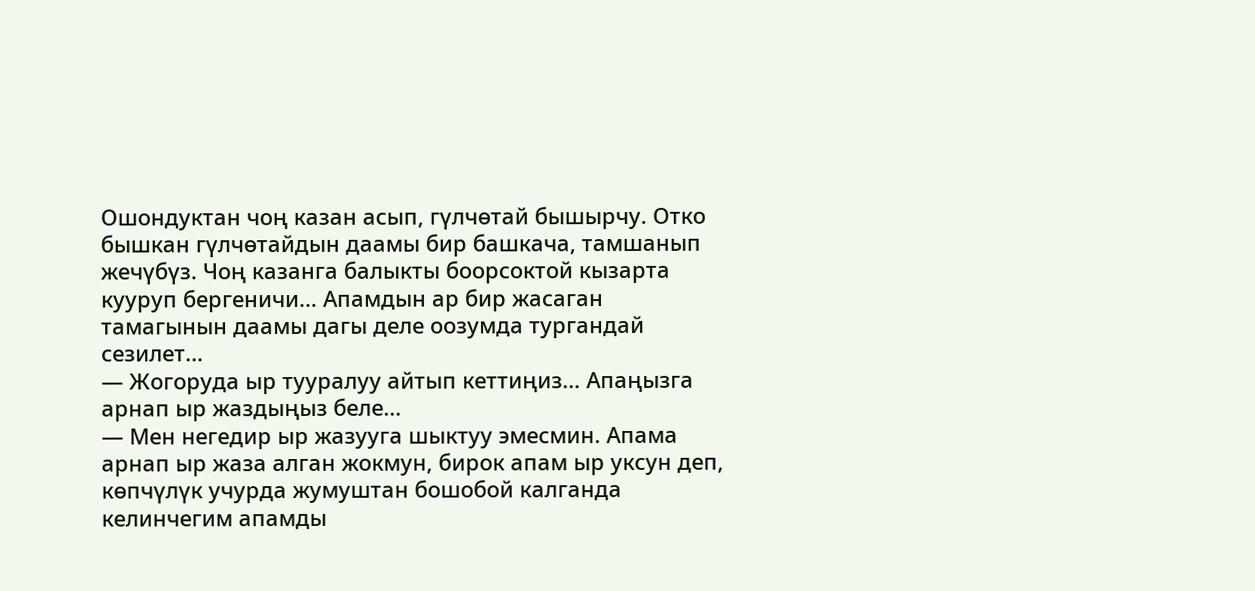Ошондуктан чоң казан асып, гүлчөтай бышырчу. Отко бышкан гүлчөтайдын даамы бир башкача, тамшанып жечүбүз. Чоң казанга балыкты боорсоктой кызарта кууруп бергеничи… Апамдын ар бир жасаган тамагынын даамы дагы деле оозумда тургандай сезилет…
— Жогоруда ыр тууралуу айтып кеттиңиз… Апаңызга арнап ыр жаздыңыз беле…
— Мен негедир ыр жазууга шыктуу эмесмин. Апама арнап ыр жаза алган жокмун, бирок апам ыр уксун деп, көпчүлүк учурда жумуштан бошобой калганда келинчегим апамды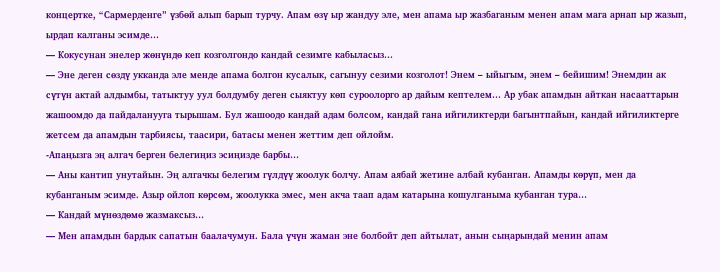концертке, “Сармерденге” үзбөй алып барып турчу. Апам өзү ыр жандуу эле, мен апама ыр жазбаганым менен апам мага арнап ыр жазып, ырдап калганы эсимде…
— Кокусунан энелер жөнүндө кеп козголгондо кандай сезимге кабыласыз…
— Эне деген сөздү укканда эле менде апама болгон кусалык, сагынуу сезими козголот! Энем – ыйыгым, энем – бейишим! Энемдин ак сүтүн актай алдымбы, татыктуу уул болдумбу деген сыяктуу көп суроолорго ар дайым кептелем… Ар убак апамдын айткан насааттарын жашоомдо да пайдаланууга тырышам. Бул жашоодо кандай адам болсом, кандай гана ийгиликтерди багынтпайын, кандай ийгиликтерге жетсем да апамдын тарбиясы, таасири, батасы менен жеттим деп ойлойм.
-Апаңызга эң алгач берген белегиңиз эсиңизде барбы…
— Аны кантип унутайын. Эң алгачкы белегим гүлдүү жоолук болчу. Апам аябай жетине албай кубанган. Апамды көрүп, мен да кубанганым эсимде. Азыр ойлоп көрсөм, жоолукка эмес, мен акча таап адам катарына кошулганыма кубанган тура…
— Кандай мүнөздөмө жазмаксыз…
— Мен апамдын бардык сапатын баалачумун. Бала үчүн жаман эне болбойт деп айтылат, анын сыңарындай менин апам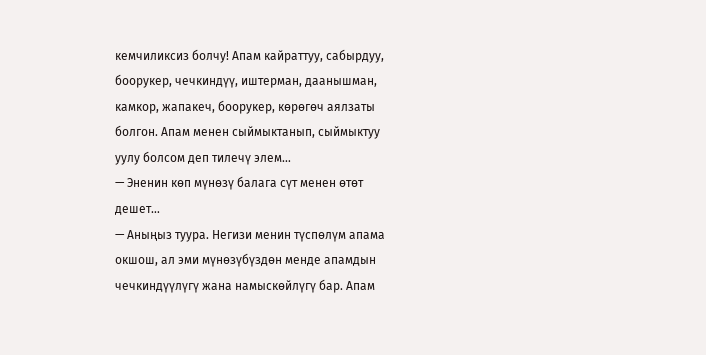кемчиликсиз болчу! Апам кайраттуу, сабырдуу, боорукер, чечкиндүү, иштерман, даанышман, камкор, жапакеч, боорукер, көрөгөч аялзаты болгон. Апам менен сыймыктанып, сыймыктуу уулу болсом деп тилечү элем…
— Эненин көп мүнөзү балага сүт менен өтөт дешет…
— Аныңыз туура. Негизи менин түспөлүм апама окшош, ал эми мүнөзүбүздөн менде апамдын чечкиндүүлүгү жана намыскөйлүгү бар. Апам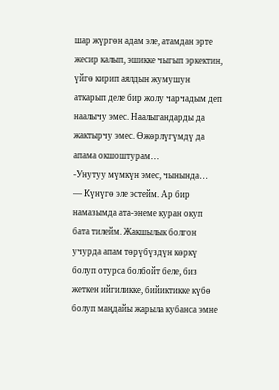шар жүргөн адам эле, атамдан эрте жесир калып, эшикке чыгып эркектин, үйгө кирип аялдын жумушун аткарып деле бир жолу чарчадым деп наалычу эмес. Наалыгандарды да жактырчу эмес. Өжөрлүгүмдү да апама окшоштурам…
-Унутуу мүмкүн эмес, чынында…
— Күнүгө эле эстейм. Ар бир намазымда ата-энеме куран окуп бата тилейм. Жакшылык болгон учурда апам төрүбүздүн көркү болуп отурса болбойт беле, биз жеткен ийгиликке, бийиктикке күбө болуп маңдайы жарыла кубанса эмне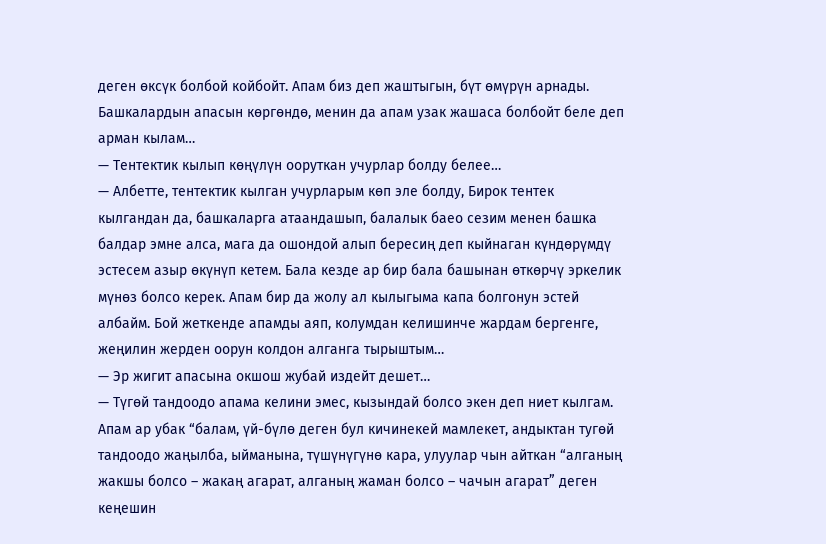деген өксүк болбой койбойт. Апам биз деп жаштыгын, бүт өмүрүн арнады. Башкалардын апасын көргөндө, менин да апам узак жашаса болбойт беле деп арман кылам…
— Тентектик кылып көңүлүн ооруткан учурлар болду белее…
— Албетте, тентектик кылган учурларым көп эле болду, Бирок тентек кылгандан да, башкаларга атаандашып, балалык баео сезим менен башка балдар эмне алса, мага да ошондой алып бересиң деп кыйнаган күндөрүмдү эстесем азыр өкүнүп кетем. Бала кезде ар бир бала башынан өткөрчү эркелик мүнөз болсо керек. Апам бир да жолу ал кылыгыма капа болгонун эстей албайм. Бой жеткенде апамды аяп, колумдан келишинче жардам бергенге, жеңилин жерден оорун колдон алганга тырыштым…
— Эр жигит апасына окшош жубай издейт дешет…
— Түгөй тандоодо апама келини эмес, кызындай болсо экен деп ниет кылгам. Апам ар убак “балам, үй-бүлө деген бул кичинекей мамлекет, андыктан тугөй тандоодо жаңылба, ыйманына, түшүнүгүнө кара, улуулар чын айткан “алганың жакшы болсо – жакаң агарат, алганың жаман болсо – чачын агарат” деген кеңешин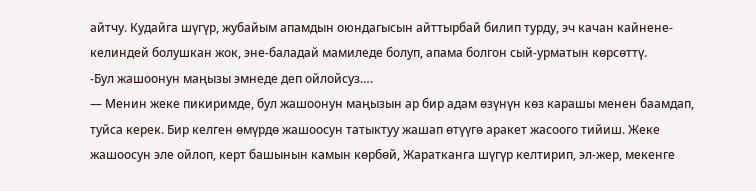айтчу. Кудайга шүгүр, жубайым апамдын оюндагысын айттырбай билип турду, эч качан кайнене-келиндей болушкан жок, эне-баладай мамиледе болуп, апама болгон сый-урматын көрсөттү.
-Бул жашоонун маңызы эмнеде деп ойлойсуз….
— Менин жеке пикиримде, бул жашоонун маңызын ар бир адам өзүнүн көз карашы менен баамдап, туйса керек. Бир келген өмүрдө жашоосун татыктуу жашап өтүүгө аракет жасоого тийиш. Жеке жашоосун эле ойлоп, керт башынын камын көрбөй, Жаратканга шүгүр келтирип, эл-жер, мекенге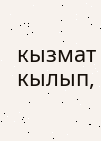кызмат кылып,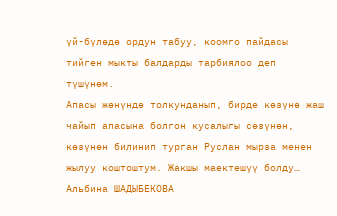үй-бүлөдө ордун табуу, коомго пайдасы тийген мыкты балдарды тарбиялоо деп түшүнөм.
Апасы жөнүндө толкунданып, бирде көзүнө жаш чайып апасына болгон кусалыгы сөзүнөн, көзүнөн билинип турган Руслан мырза менен жылуу коштоштум. Жакшы маектешүү болду…
Альбина ШАДЫБЕКОВА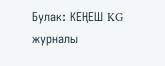Булак: КЕҢЕШ KG журналы